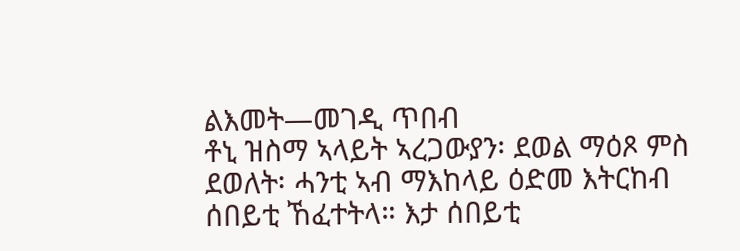ልእመት—መገዲ ጥበብ
ቶኒ ዝስማ ኣላይት ኣረጋውያን፡ ደወል ማዕጾ ምስ ደወለት፡ ሓንቲ ኣብ ማእከላይ ዕድመ እትርከብ ሰበይቲ ኸፈተትላ። እታ ሰበይቲ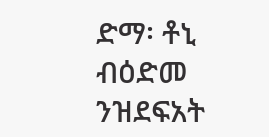ድማ፡ ቶኒ ብዕድመ ንዝደፍአት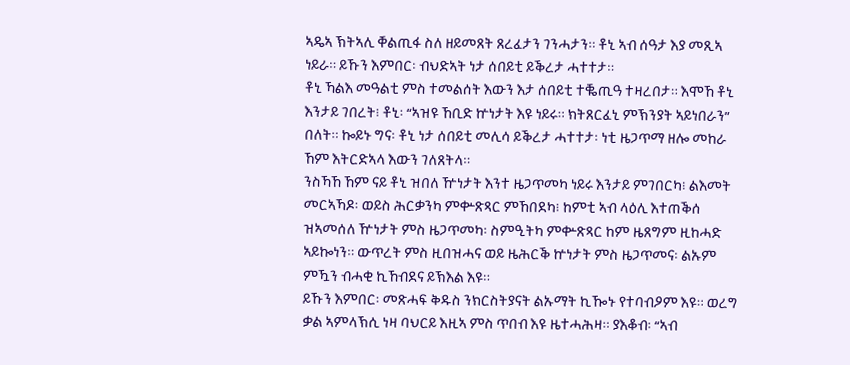ኣዴኣ ኽትኣሊ ቐልጢፋ ስለ ዘይመጸት ጸረፈታን ገንሓታን። ቶኒ ኣብ ሰዓታ እያ መጺኣ ነይራ። ይኹን እምበር፡ ብህድኣት ነታ ሰበይቲ ይቕረታ ሓተተታ።
ቶኒ ኻልእ መዓልቲ ምስ ተመልሰት እውን እታ ሰበይቲ ተቘጢዓ ተዛረበታ። እሞኸ ቶኒ እንታይ ገበረት፧ ቶኒ፡ “ኣዝዩ ኸቢድ ኵነታት እዩ ነይሩ። ክትጸርፈኒ ምኽንያት ኣይነበራን” በለት። ኰይኑ ግና፡ ቶኒ ነታ ሰበይቲ መሊሳ ይቕረታ ሓተተታ፡ ነቲ ዜጋጥማ ዘሎ መከራ ኸም እትርድኣላ እውን ገለጸትላ።
ንስኻኸ ኸም ናይ ቶኒ ዝበለ ዅነታት እንተ ዜጋጥመካ ነይሩ እንታይ ምገበርካ፧ ልእመት መርኣኻዶ፡ ወይስ ሕርቃንካ ምቍጽጻር ምኸበደካ፧ ከምቲ ኣብ ላዕሊ እተጠቕሰ ዝኣመሰለ ዅነታት ምስ ዜጋጥመካ፡ ስምዒትካ ምቍጽጻር ከም ዜጸግም ዚከሓድ ኣይኰነን። ውጥረት ምስ ዚበዝሓና ወይ ዜሕርቕ ኵነታት ምስ ዜጋጥመና፡ ልኡም ምዃን ብሓቂ ኪኸብደና ይኽእል እዩ።
ይኹን እምበር፡ መጽሓፍ ቅዱስ ንክርስትያናት ልኡማት ኪዀኑ የተባብዖም እዩ። ወረግ ቃል ኣምላኽሲ ነዛ ባህርይ እዚኣ ምስ ጥበብ እዩ ዜተሓሕዛ። ያእቆብ፡ “ኣብ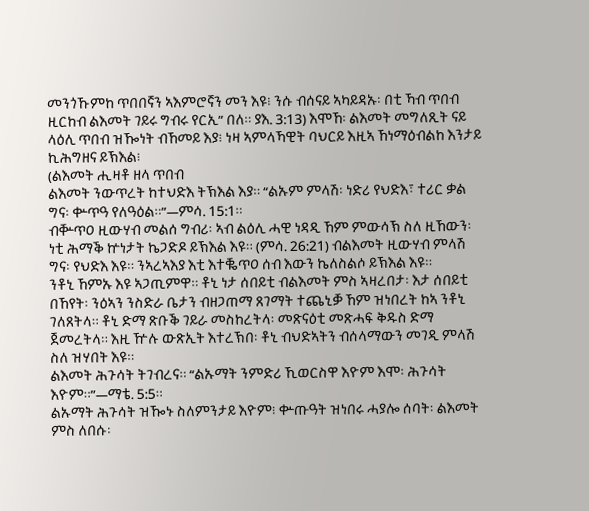መንጎኹምከ ጥበበኛን ኣእምሮኛን መን እዩ፧ ንሱ ብሰናይ ኣካይዳኡ፡ በቲ ኻብ ጥበብ ዚርከብ ልእመት ገይሩ ግብሩ የርኢ” በለ። ያእ. 3:13) እሞኸ፡ ልእመት መግለጺት ናይ ላዕሊ ጥበብ ዝዀነት ብኸመይ እያ፧ ነዛ ኣምላኻዊት ባህርይ እዚኣ ኸነማዕብልከ እንታይ ኪሕግዘና ይኽእል፧
(ልእመት ሒዛቶ ዘላ ጥበብ
ልእመት ንውጥረት ከተህድእ ትኽእል እያ። “ልኡም ምላሽ፡ ነድሪ የህድእ፣ ተሪር ቃል ግና፡ ቍጥዓ የለዓዕል።”—ምሳ. 15:1።
ብቝጥዐ ዚውሃብ መልሰ ግብሪ፡ ኣብ ልዕሊ ሓዊ ነዳዲ ኸም ምውሳኽ ስለ ዚኸውን፡ ነቲ ሕማቕ ኵነታት ኬጋድዶ ይኽእል እዩ። (ምሳ. 26:21) ብልእመት ዚውሃብ ምላሽ ግና፡ የህድእ እዩ። ንኣረኣእያ እቲ እተቘጥዐ ሰብ እውን ኬለስልሶ ይኽእል እዩ።
ንቶኒ ኸምኡ እዩ ኣጋጢምዋ። ቶኒ ነታ ሰበይቲ ብልእመት ምስ ኣዛረበታ፡ እታ ሰበይቲ በኸየት፡ ንዕኣን ንስድራ ቤታን ብዘጋጠማ ጸገማት ተጨኒቓ ኸም ዝነበረት ከኣ ንቶኒ ገለጸትላ። ቶኒ ድማ ጽቡቕ ገይራ መስከረትላ፡ መጽናዕቲ መጽሓፍ ቅዱስ ድማ ጀመረትላ። እዚ ዅሉ ውጽኢት እተረኽበ፡ ቶኒ ብህድኣትን ብሰላማውን መገዲ ምላሽ ስለ ዝሃበት እዩ።
ልእመት ሕጉሳት ትገብረና። “ልኡማት ንምድሪ ኺወርስዋ እዮም እሞ፡ ሕጉሳት እዮም።”—ማቴ. 5:5።
ልኡማት ሕጉሳት ዝዀኑ ስለምንታይ እዮም፧ ቍጡዓት ዝነበሩ ሓያሎ ሰባት፡ ልእመት ምስ ለበሱ፡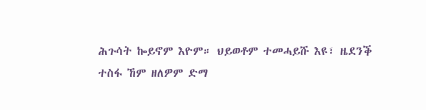ሕጉሳት ኰይኖም እዮም። ህይወቶም ተመሓይሹ እዩ፣ ዜደንቕ ተስፋ ኸም ዘለዎም ድማ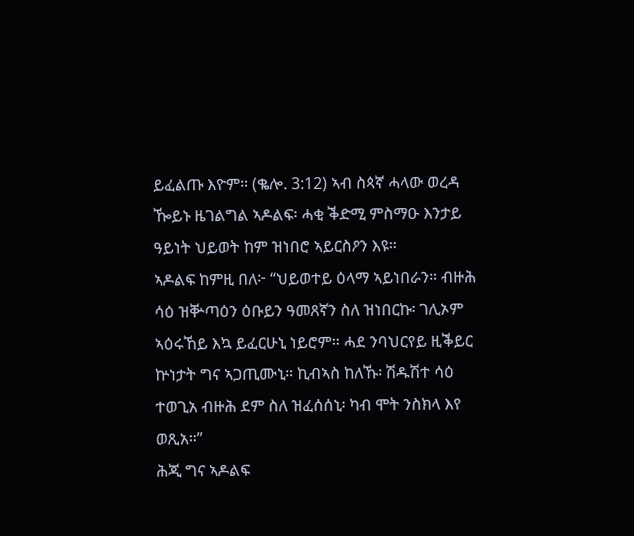ይፈልጡ እዮም። (ቈሎ. 3:12) ኣብ ስጳኛ ሓላው ወረዳ ዀይኑ ዜገልግል ኣዶልፍ፡ ሓቂ ቕድሚ ምስማዑ እንታይ ዓይነት ህይወት ከም ዝነበሮ ኣይርስዖን እዩ።
ኣዶልፍ ከምዚ በለ፦ “ህይወተይ ዕላማ ኣይነበራን። ብዙሕ ሳዕ ዝቝጣዕን ዕቡይን ዓመጸኛን ስለ ዝነበርኩ፡ ገሊኦም ኣዕሩኸይ እኳ ይፈርሁኒ ነይሮም። ሓደ ንባህርየይ ዚቕይር ኵነታት ግና ኣጋጢሙኒ። ኪብኣስ ከለኹ፡ ሽዱሽተ ሳዕ ተወጊአ ብዙሕ ደም ስለ ዝፈሰሰኒ፡ ካብ ሞት ንስክላ እየ ወጺአ።”
ሕጂ ግና ኣዶልፍ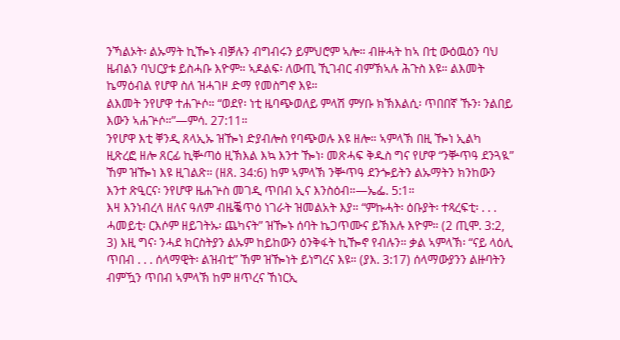ንኻልኦት፡ ልኡማት ኪዀኑ ብቓሉን ብግብሩን ይምህሮም ኣሎ። ብዙሓት ከኣ በቲ ውዕዉዕን ባህ ዜብልን ባህርያቱ ይስሓቡ እዮም። ኣዶልፍ፡ ለውጢ ኺገብር ብምኽኣሉ ሕጉስ እዩ። ልእመት ኬማዕብል የሆዋ ስለ ዝሓገዞ ድማ የመስግኖ እዩ።
ልእመት ንየሆዋ ተሐጕሶ። “ወደየ፡ ነቲ ዜባጭወለይ ምላሽ ምሃቡ ክኽእልሲ፡ ጥበበኛ ኹን፡ ንልበይ እውን ኣሐጕሶ።”—ምሳ. 27:11።
ንየሆዋ እቲ ቐንዲ ጸላኢኡ ዝዀነ ድያብሎስ የባጭወሉ እዩ ዘሎ። ኣምላኽ በዚ ዀነ ኢልካ ዚጽረፎ ዘሎ ጸርፊ ኪቝጣዕ ዚኽእል እኳ እንተ ዀነ፡ መጽሓፍ ቅዱስ ግና የሆዋ “ንቝጥዓ ደንጓዪ” ኸም ዝዀነ እዩ ዚገልጽ። (ዘጸ. 34:6) ከም ኣምላኽ ንቝጥዓ ደንጐይትን ልኡማትን ክንከውን እንተ ጽዒርና፡ ንየሆዋ ዜሐጕስ መገዲ ጥበብ ኢና እንስዕብ።—ኤፌ. 5:1።
እዛ እንነብረላ ዘለና ዓለም ብዜቘጥዕ ነገራት ዝመልአት እያ። “ምኩሓት፡ ዕቡያት፡ ተጻረፍቲ፡ . . . ሓመይቲ፡ ርእሶም ዘይገትኡ፡ ጨካናት” ዝዀኑ ሰባት ኬጋጥሙና ይኽእሉ እዮም። (2 ጢሞ. 3:2, 3) እዚ ግና፡ ንሓደ ክርስትያን ልኡም ከይከውን ዕንቅፋት ኪዀኖ የብሉን። ቃል ኣምላኽ፡ “ናይ ላዕሊ ጥበብ . . . ሰላማዊት፡ ልዝብቲ” ኸም ዝዀነት ይነግረና እዩ። (ያእ. 3:17) ሰላማውያንን ልዙባትን ብምዃን ጥበብ ኣምላኽ ከም ዘጥረና ኸነርኢ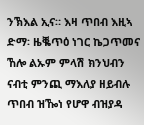ንኽእል ኢና። እዛ ጥበብ እዚኣ ድማ፡ ዜቘጥዕ ነገር ኬጋጥመና ኸሎ ልኡም ምላሽ ክንህብን ናብቲ ምንጪ ማእለያ ዘይብሉ ጥበብ ዝዀነ የሆዋ ብዝያዳ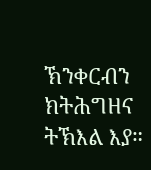ኽንቀርብን ክትሕግዘና ትኽእል እያ።